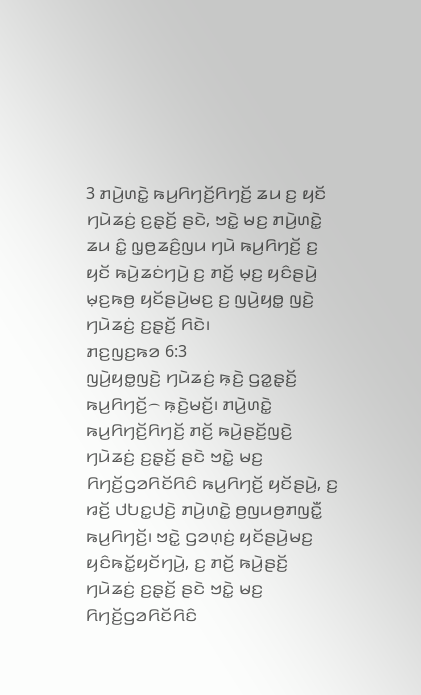3 ꤊꤣꤧ꤬ꤛꤢꤧ꤭ ꤒꤣ꤬ꤖꤚꤢꤩ꤬ꤖꤚꤢꤩ꤬ ꤘꤣ ꤢ꤬ ꤟꤢꤩ ꤚꤣꤧꤘꤢꤦ꤬ ꤢ꤬ꤔ꤫ꤢꤩ꤬ ꤔꤢꤧ, ꤠꤢꤧ꤭ ꤗꤢ꤬ ꤊꤣꤧ꤬ꤛꤢꤧ꤭ ꤘꤣ ꤢꤨ꤭ ꤜ꤫ꤥ꤬ꤘꤢꤨ꤬ꤜꤣ ꤚꤣꤧ ꤒꤣ꤬ꤖꤚꤢꤩ꤬ ꤢ꤬ ꤟꤢꤩ ꤒꤣꤧ꤬ꤘꤢꤦꤚꤣꤧ꤬ ꤢ꤬ ꤊꤢꤩ꤬ ꤗ꤫ꤢ꤬ ꤟꤢꤨꤔꤣꤧ꤬ ꤗ꤫ꤢ꤬ꤒꤥ꤬ ꤟꤢꤩꤔꤣꤧ꤬ꤗꤢ꤬ ꤢ꤬ ꤜꤣꤧ꤬ꤟꤥ꤭ ꤜꤢꤧ꤬ ꤚꤣꤧꤘꤢꤦ꤬ ꤢ꤬ꤔ꤫ꤢꤩ꤬ ꤖꤢꤧ꤯
ꤊꤢ꤬ꤜꤢ꤬ꤒꤤ 6:3
ꤜꤣꤧ꤬ꤟꤥ꤭ꤜꤢꤧ꤬ ꤚꤣꤧꤘꤢꤦ꤬ ꤒ꤫ꤢꤧ꤬ ꤞꤤ꤭ꤔ꤫ꤢꤩ꤬ ꤒꤣ꤬ꤖꤚꤢꤩ꤬꤮ ꤒ꤫ꤢꤧ꤬ꤗꤢꤩ꤬꤯ ꤊꤣꤧ꤬ꤛꤢꤧ꤭ ꤒꤣ꤬ꤖꤚꤢꤩ꤬ꤖꤚꤢꤩ꤬ ꤊꤢꤩ꤬ ꤒꤣꤧ꤬ꤔꤢꤩ꤬ꤜꤢꤧ꤬ ꤚꤣꤧꤘꤢꤦ꤬ ꤢ꤬ꤔ꤫ꤢꤩ꤬ ꤔꤢꤧ ꤠꤢꤧ꤭ ꤗꤢ꤬ ꤖꤚꤢꤩ꤬ꤞꤤꤖꤢꤩꤖꤢꤨ ꤒꤣ꤬ꤖꤚꤢꤩ꤬ ꤟꤢꤩꤔꤣꤧ꤬, ꤢ꤬ ꤙꤢꤩ꤬ ꤓꤝꤢ꤭ꤓꤢꤧ꤬ ꤊꤣꤧ꤬ꤛꤢꤧ꤭ ꤥ꤬ꤜꤣꤥ꤬ꤊꤜꤢꤪ꤭ ꤒꤣ꤬ꤖꤚꤢꤩ꤬꤯ ꤠꤢꤧ꤭ ꤞꤤꤛ꤫ꤢꤦ꤬ ꤟꤢꤩꤔꤣꤧ꤬ꤗꤢ꤬ ꤟꤢꤨꤒꤢꤩ꤭ꤟꤢꤩꤚꤣꤧ꤬, ꤢ꤬ ꤊꤢꤩ꤬ ꤒꤣꤧ꤬ꤔꤢꤩ꤬ ꤚꤣꤧꤘꤢꤦ꤬ ꤢ꤬ꤔ꤫ꤢꤩ꤬ ꤔꤢꤧ ꤠꤢꤧ꤭ ꤗꤢ꤬ ꤖꤚꤢꤩ꤬ꤞꤤꤖꤢꤩꤖꤢꤨ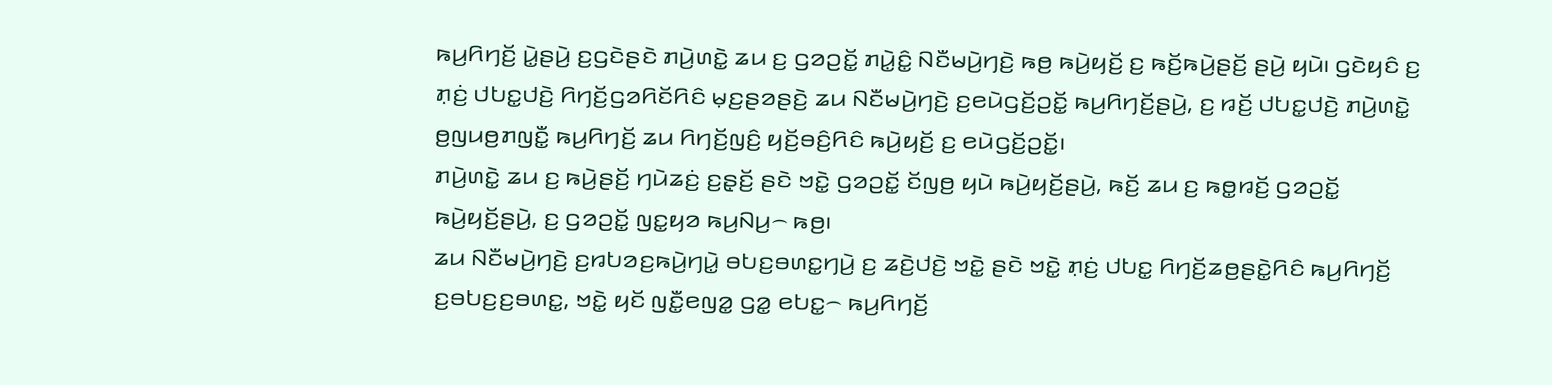ꤒꤣ꤬ꤖꤚꤢꤩ꤬ ꤣꤧ꤭ꤔꤣꤧ꤬ ꤢ꤬ꤞꤢꤧꤔꤢꤧ ꤊꤣꤧ꤬ꤛꤢꤧ꤭ ꤘꤣ ꤢ꤬ ꤞꤤꤑꤢꤩ꤭ ꤊꤣꤧ꤭ꤢꤨ꤭ ꤡꤢꤪꤗꤣꤧ꤬ꤚꤢꤧ꤬ ꤒꤥ꤬ ꤒꤣꤧ꤬ꤟꤢꤩ꤬ ꤢ꤬ ꤒꤢꤩ꤬ꤒꤣꤧ꤬ꤔꤢꤩ꤬ ꤔꤣꤧ꤬ ꤟꤣꤧ꤯ ꤞꤢꤧꤟꤢꤨ ꤢ꤬ ꤊ꤫ꤢꤦ꤬ ꤓꤝꤢ꤭ꤓꤢꤧ꤬ ꤖꤚꤢꤩ꤬ꤞꤤꤖꤢꤩꤖꤢꤨ ꤗ꤫ꤢ꤬ꤔꤤꤔꤢꤧ꤬ ꤘꤣ ꤡꤢꤪꤗꤣꤧ꤬ꤚꤢꤧ꤬ ꤢ꤬ꤕꤣꤧꤞꤢꤩ꤬ꤑꤢꤩ꤭ ꤒꤣ꤬ꤖꤚꤢꤩ꤬ꤔꤣꤧ꤬, ꤢ꤬ ꤙꤢꤩ꤬ ꤓꤝꤢ꤭ꤓꤢꤧ꤬ ꤊꤣꤧ꤬ꤛꤢꤧ꤭ ꤥ꤬ꤜꤣꤥ꤬ꤊꤜꤢꤪ꤭ ꤒꤣ꤬ꤖꤚꤢꤩ꤬ ꤘꤣ ꤖꤚꤢꤩ꤬ꤜꤢꤨ꤬ ꤟꤢꤩ꤬ꤋꤢꤨ꤬ꤖꤢꤨ ꤒꤣꤧ꤬ꤟꤢꤩ꤬ ꤢ꤬ ꤕꤣꤧꤞꤢꤩ꤬ꤑꤢꤩ꤭꤯
ꤊꤣꤧ꤬ꤛꤢꤧ꤭ ꤘꤣ ꤢ꤬ ꤒꤣꤧ꤬ꤔꤢꤩ꤬ ꤚꤣꤧꤘꤢꤦ꤬ ꤢ꤬ꤔ꤫ꤢꤩ꤬ ꤔꤢꤧ ꤠꤢꤧ꤭ ꤞꤤꤑꤢꤩ꤭ ꤢꤩꤜꤥ꤬ ꤟꤣꤧ ꤒꤣꤧ꤬ꤟꤢꤩ꤬ꤔꤣꤧ꤬, ꤒꤢꤩ꤬ ꤘꤣ ꤢ꤬ ꤒꤥ꤭ꤙꤢꤩ꤬ ꤞꤤꤑꤢꤩ꤭ ꤒꤣꤧ꤬ꤟꤢꤩ꤬ꤔꤣꤧ꤬, ꤢ꤬ ꤞꤤꤑꤢꤩ꤭ ꤜꤢ꤭ꤟꤤ ꤒꤣ꤬ꤡꤣ꤬꤮ ꤒꤥ꤬꤯
ꤘꤣ ꤡꤢꤪꤗꤣꤧ꤬ꤚꤢꤧ꤬ ꤢ꤬ꤙꤝꤤꤢ꤬ꤒꤣꤧ꤬ꤚꤣꤧ꤭ ꤋꤝꤢ꤬ꤋꤛꤢ꤭ꤚꤣꤧ꤬ ꤢ꤬ ꤘꤢꤧ꤬ꤓꤢꤧ꤬ ꤠꤢꤧ꤭ ꤔꤢꤧ ꤠꤢꤧ꤭ ꤊ꤫ꤢꤦ꤬ ꤓꤝꤢ꤭ ꤖꤚꤢꤩ꤬ꤘꤥ꤬ꤔꤢꤧ꤭ꤖꤢꤨ ꤒꤣ꤬ꤖꤚꤢꤩ꤬ ꤢ꤬ꤋꤝꤢ꤬ꤢ꤬ꤋꤛꤢ꤭, ꤠꤢꤧ꤭ ꤟꤢꤩ ꤜꤢꤪ꤭ꤕꤜꤤ꤭ ꤞꤤ꤭ ꤕꤝꤢ꤭꤮ ꤒꤣ꤬ꤖꤚꤢꤩ꤬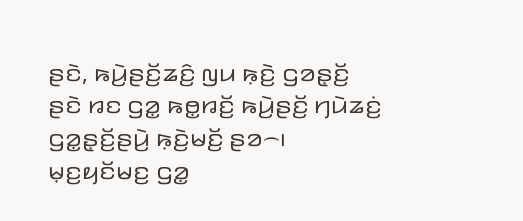ꤔꤢꤧ, ꤒꤣꤧ꤬ꤔꤢꤩ꤬ꤘꤢꤨ꤬ ꤜꤣ ꤒ꤫ꤢꤧ꤬ ꤞꤤꤔ꤫ꤢꤩ꤬ ꤔꤢꤧ ꤙꤢ ꤞꤤ꤭ ꤒꤥ꤭ꤙꤢꤩ꤬ ꤒꤣꤧ꤬ꤔꤢꤩ꤬ ꤚꤣꤧꤘꤢꤦ꤬ ꤞꤤ꤭ꤔ꤫ꤢꤩ꤬ꤔꤣꤧ꤬ ꤒ꤫ꤢꤧ꤬ꤗꤢꤩ꤬ ꤔꤤ꤮꤯ ꤗ꤫ꤢ꤬ꤟꤢꤩꤗꤢ꤬ ꤞꤤ꤭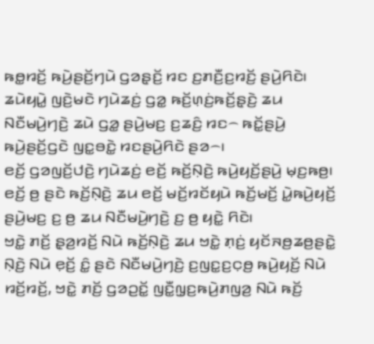ꤒꤥ꤭ꤙꤢꤩ꤬ ꤒꤣꤧ꤬ꤔꤢꤩ꤬ꤚꤣꤧ ꤞꤤꤔ꤫ꤢꤩ꤬ ꤙꤢ ꤢ꤬ꤊꤢꤪ꤬ꤢ꤬ꤙꤢꤩ꤬ ꤔꤣꤧ꤬ꤖꤢꤧ꤯ ꤘꤣꤧꤟꤣꤧ꤭ ꤜꤢꤧ꤬ꤗꤢꤧ ꤚꤣꤧꤘꤢꤦ꤬ ꤞꤤ꤭ ꤒꤢꤩ꤬ꤛ꤫ꤢꤦ꤬ꤒꤢꤩ꤬ꤔ꤫ꤢꤧ꤬ ꤘꤣ ꤡꤢꤪꤗꤣꤧ꤬ꤚꤢꤧ꤬ ꤘꤣꤧ ꤞꤤ꤭ ꤔꤣꤧ꤬ꤗꤢ꤬ ꤢ꤬ꤘꤢꤨ꤬ ꤙꤢ꤮ ꤒꤢꤩ꤭ꤔꤣꤧ꤬ ꤒꤣꤧ꤬ꤔꤢꤩ꤬ꤞꤢꤧ ꤜꤢ꤭ꤋꤢꤧ꤭ ꤙꤢꤔꤣꤧ꤬ꤖꤢꤧ ꤔꤤ꤮꤯
ꤕꤢꤩ꤬ ꤞꤤꤜꤢꤩ꤬ꤓꤢꤧ꤬ ꤚꤣꤧꤘꤢꤦ꤬ ꤕꤢꤩ꤬ ꤒꤢꤩ꤬ꤡ꤫ꤢꤧ꤬ ꤒꤣꤧ꤬ꤟꤢꤩ꤬ꤔꤣꤧ꤬ ꤗ꤫ꤢ꤬ꤒꤥ꤬꤯ ꤕꤢꤩ꤬ ꤥ꤬ ꤔꤢꤧ ꤒꤢꤩ꤬ꤡ꤫ꤢꤧ꤬ ꤘꤣ ꤕꤢꤩ꤬ ꤗꤢꤩ꤬ꤙꤢꤩꤟꤣꤧ ꤒꤢꤩ꤬ꤗꤢꤩ꤬ ꤣꤧ꤭ꤒꤣꤧ꤬ꤟꤢꤩ꤬ ꤔꤣꤧ꤬ꤗꤢ꤬ ꤢ꤬ ꤥ꤬ ꤘꤣ ꤡꤢꤪꤗꤣꤧ꤬ꤚꤢꤧ꤬ ꤢ꤬ ꤥ꤬ ꤟꤢꤧ꤭ ꤖꤢꤧ꤯
ꤠꤢꤧ꤭ ꤊꤢꤩ꤬ ꤔ꤫ꤤ꤬ꤙꤢꤩ꤬ ꤡꤣꤧ ꤒꤢꤩ꤬ꤡ꤫ꤢꤧ꤬ ꤘꤣ ꤠꤢꤧ꤭ ꤊ꤫ꤢꤦ꤬ ꤟꤢꤩꤏꤥ꤬ꤘꤥ꤬ꤔꤢꤧ꤭ ꤡ꤫ꤢꤧ꤬ ꤡꤣꤧ ꤕ꤫ꤢꤩ꤬ ꤢꤨ꤭ ꤔꤢꤧ ꤡꤢꤪꤗꤣꤧ꤬ꤚꤢꤧ꤬ ꤢ꤬ꤜꤢ꤭ꤢ꤬ꤍ꤫ꤥ꤬ ꤒꤣꤧ꤬ꤟꤢꤩ꤬ ꤡꤣꤧ ꤙꤢꤩ꤬ꤙꤢꤩ꤬, ꤠꤢꤧ꤭ ꤊꤢꤩ꤬ ꤞꤤꤑꤢꤩ꤭ ꤜꤢꤪ꤭ꤜ꤫ꤢ꤬ꤒꤣꤧ꤬ꤊꤜꤤ꤬ ꤡꤣꤧ ꤒꤢꤩ꤬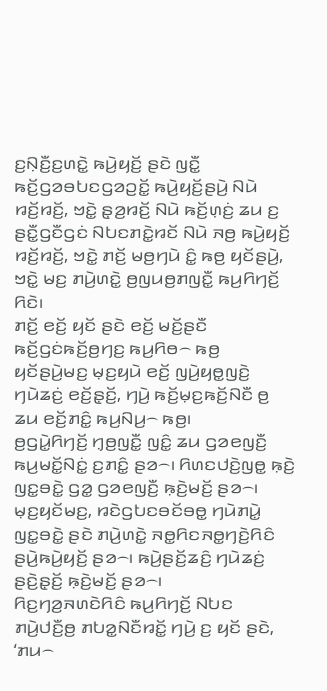ꤢ꤬ꤡ꤫ꤢꤪ꤬ꤢ꤬ꤛꤢꤧ꤭ ꤒꤣꤧ꤬ꤟꤢꤩ꤬ ꤔꤢꤧ ꤜꤢꤪ꤭ ꤒꤢꤩ꤬ꤞꤤꤋꤝꤢꤞꤤꤑꤢꤩ꤭ ꤒꤣꤧ꤬ꤟꤢꤩ꤬ꤔꤣꤧ꤬ ꤡꤣꤧ ꤙꤢꤩ꤬ꤙꤢꤩ꤬, ꤠꤢꤧ꤭ ꤔ꤫ꤤ꤬ꤙꤢꤩ꤬ ꤡꤣꤧ ꤒꤢꤩ꤬ꤛ꤫ꤢꤦ꤬ ꤘꤣ ꤢ꤬ ꤔꤢꤪ꤭ꤞꤢꤪꤞꤢꤦ ꤡꤝꤢꤊꤢꤧ꤭ꤙꤢꤩ ꤡꤣꤧ ꤏꤥ꤬ ꤒꤣꤧ꤬ꤟꤢꤩ꤬ ꤙꤢꤩ꤬ꤙꤢꤩ꤬, ꤠꤢꤧ꤭ ꤊꤢꤩ꤬ ꤗꤥ꤬ꤚꤣꤧ ꤢꤨ꤭ ꤒꤥ꤬ ꤟꤢꤩꤔꤣꤧ꤬, ꤠꤢꤧ꤭ ꤗꤢ꤬ ꤊꤣꤧ꤬ꤛꤢꤧ꤭ ꤥ꤬ꤜꤣꤥ꤬ꤊꤜꤢꤪ꤭ ꤒꤣ꤬ꤖꤚꤢꤩ꤬ ꤖꤢꤧ꤯
ꤊꤢꤩ꤬ ꤕꤢꤩ꤬ ꤟꤢꤩ ꤔꤢꤧ ꤕꤢꤩ꤬ ꤗꤢꤩ꤬ꤔꤢꤪ ꤒꤢꤩ꤬ꤞꤢꤦꤒꤢꤩ꤬ꤥ꤬ꤚꤢ꤬ ꤒꤣ꤬ꤖꤥ꤮ ꤒꤥ꤬ ꤟꤢꤩꤔꤣꤧ꤬ꤗꤢ꤬ ꤗ꤫ꤢ꤬ꤟꤣꤧ ꤕꤢꤩ꤬ ꤜꤣꤧ꤬ꤟꤥ꤭ꤜꤢꤧ꤬ ꤚꤣꤧꤘꤢꤦ꤬ ꤕꤢꤩ꤬ꤔ꤫ꤢꤩ꤬, ꤚꤣꤧ꤬ ꤒꤢꤩ꤬ꤗ꤫ꤢ꤬ꤒꤢꤩ꤬ꤡꤢꤪ ꤥ꤬ ꤘꤣ ꤕꤢꤩ꤬ꤊꤢꤨ꤭ ꤒꤣ꤬ꤡꤣ꤬꤮ ꤒꤥ꤬꤯
ꤥ꤬ꤞꤣꤧ꤭ꤖꤚꤢꤩ꤬ ꤚ꤫ꤥ꤬ꤜꤢꤪ꤭ ꤜꤢꤨ꤭ ꤘꤣ ꤞꤤꤕꤜꤢꤪ꤬ ꤒꤣ꤬ꤗꤢꤩ꤭ꤡꤢꤦ꤭ ꤢ꤬ꤊꤢꤨ꤭ ꤔꤤ꤮꤯ ꤖꤛꤢꤓꤢꤧ꤬ꤜꤥ꤭ ꤒ꤫ꤢꤧ꤬ ꤜꤢ꤭ꤋꤢꤧ꤭ ꤞꤤ꤭ ꤞꤤꤕꤜꤢꤪ꤬ ꤒ꤫ꤢꤧ꤬ꤗꤢꤩ꤬ ꤔꤤ꤮꤯ ꤗ꤫ꤢ꤬ꤟꤢꤩꤗꤢ꤬, ꤙꤢꤧꤞꤝꤢꤋꤢꤩꤋꤥ꤭ ꤚꤣꤧꤊꤣꤧ꤭ ꤜꤢ꤭ꤋꤢꤧ꤭ ꤔꤢꤧ ꤊꤣꤧ꤬ꤛꤢꤧ꤭ ꤏꤥ꤭ꤖꤢꤏꤥ꤭ꤚꤢꤧ꤬ꤖꤢꤨ ꤔꤣꤧ꤬ꤒꤣꤧ꤬ꤟꤢꤩ꤬ ꤔꤤ꤮꤯ ꤒꤣꤧ꤬ꤔꤢꤩ꤬ꤘꤢꤨ꤬ ꤚꤣꤧꤘꤢꤦ꤬ ꤔꤢꤧ꤬ꤔ꤫ꤢꤩ꤬ ꤒ꤫ꤢꤧ꤬ꤗꤢꤩ꤬ ꤔꤤ꤮꤯
ꤖꤢ꤬ꤚꤤ꤬ꤏꤛꤢꤧꤖꤢꤨ ꤒꤣ꤬ꤖꤚꤢꤩ꤬ ꤡꤝꤢ ꤊꤣꤧ꤬ꤓꤢꤪ꤬ꤥ꤬ ꤊꤝꤤ꤭ꤡꤢꤪꤙꤢꤩ꤭ ꤚꤣꤧ꤬ ꤢ꤬ ꤟꤢꤩ ꤔꤢꤧ, ‘ꤊꤣ꤮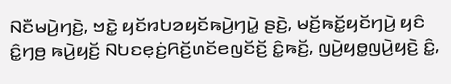ꤡꤢꤪꤗꤣꤧ꤬ꤚꤢꤧ꤬, ꤠꤢꤧ꤭ ꤟꤢꤩꤙꤝꤤꤟꤢꤩꤒꤣꤧ꤬ꤚꤣꤧ꤭ ꤔꤢꤧ꤬, ꤗꤢꤩ꤬ꤒꤢꤩ꤭ꤟꤢꤩꤚꤣꤧ꤬ ꤟꤢꤨ ꤢꤨ꤭ꤚꤥ꤬ ꤒꤣꤧ꤬ꤟꤢꤩ꤬ ꤡꤝꤢꤕ꤫ꤢꤦ꤬ꤖꤢꤩ꤬ꤛꤢꤩꤕꤜꤢꤩꤢꤩ꤬ ꤢꤨ꤭ꤒꤢꤩ꤬, ꤜꤣꤧ꤬ꤟꤥ꤭ꤜꤣꤧ꤬ꤟꤢꤧ꤬ ꤢꤨ꤭,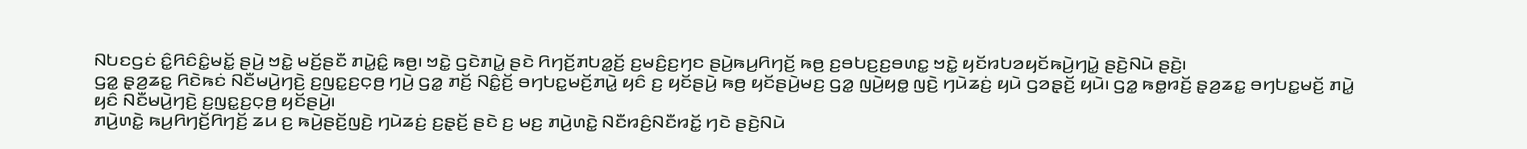ꤡꤝꤢꤞꤢꤦ ꤢꤨ꤭ꤖꤢꤨꤢꤨ꤭ꤗꤢꤩ꤭ ꤔꤣꤧ꤬ ꤠꤢꤧ꤭ ꤗꤢꤩ꤬ꤔꤢꤪ ꤊꤣꤧ꤭ꤢꤨ꤭ ꤒꤥ꤬꤯ ꤠꤢꤧ꤭ ꤞꤢꤧꤊꤣꤧ꤭ ꤔꤢꤧ ꤖꤚꤢꤩ꤬ꤊꤝꤤ꤭ꤢꤩ꤬ ꤢ꤬ꤗꤢꤨ꤬ꤢ꤬ꤚꤢ ꤔꤣꤧ꤬ꤒꤣ꤬ꤖꤚꤢꤩ꤬ ꤒꤥ꤬ ꤢ꤬ꤋꤝꤢ꤬ꤢ꤬ꤋꤛꤢ꤭ ꤠꤢꤧ꤭ ꤟꤢꤩꤙꤝꤤꤟꤢꤩꤒꤣꤧ꤬ꤚꤣꤧ꤭ ꤔꤢꤧ꤬ꤡꤣꤧ ꤔꤢꤧ꤬꤯
ꤞꤤ꤭ ꤔ꤫ꤤ꤬ꤘꤢ꤭ ꤖꤢꤧꤒꤢꤦ ꤡꤢꤪꤗꤣꤧ꤬ꤚꤢꤧ꤬ ꤢ꤬ꤜꤢ꤭ꤢ꤬ꤍ꤫ꤥ꤬ ꤚꤣꤧ꤬ ꤞꤤ꤭ ꤊꤢꤩ꤬ ꤡꤢꤨ꤭ꤢꤩ꤬ ꤋꤚꤝꤢ꤭ꤗꤢꤩ꤬ꤊꤣꤧ꤭ ꤟꤢꤨ ꤢ꤬ ꤟꤢꤩꤔꤣꤧ꤬ ꤒꤥ꤬ ꤟꤢꤩꤔꤣꤧ꤬ꤗꤢ꤬ ꤞꤤ꤭ ꤜꤣꤧ꤬ꤟꤥ꤭ ꤜꤢꤧ꤬ ꤚꤣꤧꤘꤢꤦ꤬ ꤟꤣꤧ ꤞꤤꤔ꤫ꤢꤩ꤬ ꤟꤣꤧ꤯ ꤞꤤ꤭ ꤒꤥ꤭ꤙꤢꤩ꤬ ꤔ꤫ꤤ꤬ꤘꤢ꤭ ꤋꤚꤝꤢ꤭ꤗꤢꤩ꤬ ꤊꤣꤧ꤭ ꤟꤢꤨ ꤡꤢꤪꤗꤣꤧ꤬ꤚꤢꤧ꤬ ꤢ꤬ꤜꤢ꤭ꤢ꤬ꤍ꤫ꤥ꤬ ꤟꤢꤩꤔꤣꤧ꤬꤯
ꤊꤣꤧ꤬ꤛꤢꤧ꤭ ꤒꤣ꤬ꤖꤚꤢꤩ꤬ꤖꤚꤢꤩ꤬ ꤘꤣ ꤢ꤬ ꤒꤣꤧ꤬ꤔꤢꤩ꤬ꤜꤢꤧ꤬ ꤚꤣꤧꤘꤢꤦ꤬ ꤢ꤬ꤔ꤫ꤢꤩ꤬ ꤔꤢꤧ ꤢ꤬ ꤗꤢ꤬ ꤊꤣꤧ꤬ꤛꤢꤧ꤭ ꤡꤢꤪꤙꤢꤨ꤬ꤡꤢꤪꤙꤢꤩ꤭ ꤚꤢꤧ ꤔꤢꤧ꤬ꤡꤣꤧ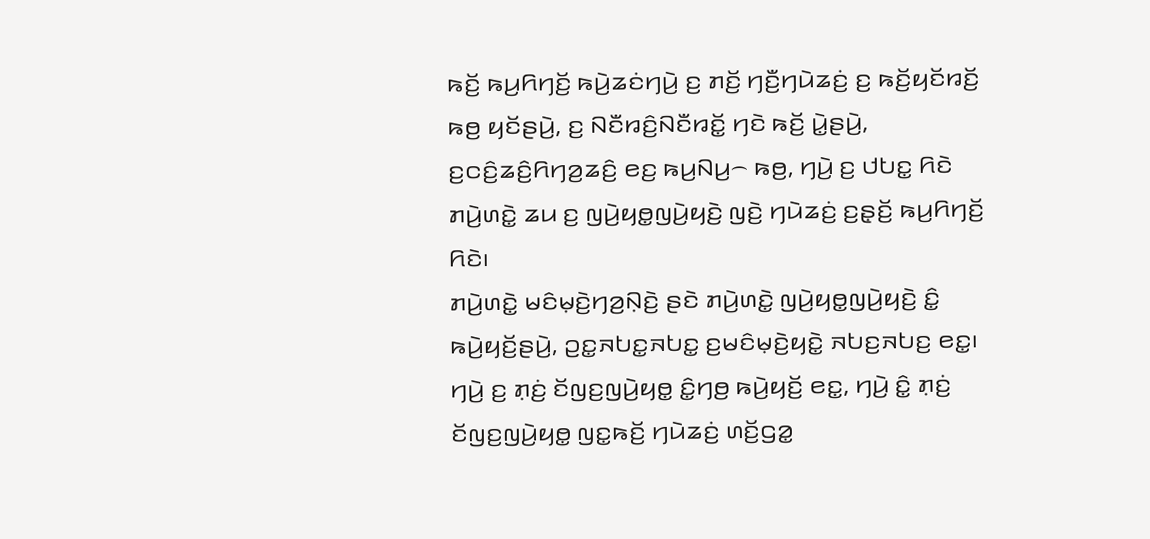ꤒꤢꤩ꤬ ꤒꤣ꤬ꤖꤚꤢꤩ꤬ ꤒꤣꤧ꤬ꤘꤢꤦꤚꤣꤧ꤬ ꤢ꤬ ꤊꤢꤩ꤬ ꤚꤢꤪ꤬ꤚꤣꤧꤘꤢꤦ꤬ ꤢ꤬ ꤒꤢꤩ꤬ꤟꤢꤩꤙꤢꤩ꤬ ꤒꤥ꤬ ꤟꤢꤩꤔꤣꤧ꤬, ꤢ꤬ ꤡꤢꤪꤙꤢꤨ꤬ꤡꤢꤪꤙꤢꤩ꤭ ꤚꤢꤧ ꤒꤢꤩ꤬ ꤣꤧ꤭ꤔꤣꤧ꤬, ꤢ꤬ꤍꤢꤨ꤬ꤘꤢꤨ꤬ꤖꤚꤤ꤬ꤘꤢꤨ꤬ ꤕꤢ꤬ ꤒꤣ꤬ꤡꤣ꤬꤮ ꤒꤥ꤬, ꤚꤣꤧ꤬ ꤢ꤬ ꤓꤝꤢ꤭ ꤖꤢꤧ ꤊꤣꤧ꤬ꤛꤢꤧ꤭ ꤘꤣ ꤢ꤬ ꤜꤣꤧ꤬ꤟꤥ꤭ꤜꤣꤧ꤬ꤟꤢꤧ꤬ ꤜꤢꤧ꤬ ꤚꤣꤧꤘꤢꤦ꤬ ꤢ꤬ꤔ꤫ꤢꤩ꤬ ꤒꤣ꤬ꤖꤚꤢꤩ꤬ ꤖꤢꤧ꤯
ꤊꤣꤧ꤬ꤛꤢꤧ꤭ ꤗꤢꤨꤗ꤫ꤢꤧ꤬ꤚꤤ꤬ꤡ꤫ꤢꤧ꤬ ꤔꤢꤧ ꤊꤣꤧ꤬ꤛꤢꤧ꤭ ꤜꤣꤧ꤬ꤟꤥ꤭ꤜꤣꤧ꤬ꤟꤢꤧ꤬ ꤢꤨ꤭ ꤒꤣꤧ꤬ꤟꤢꤩ꤬ꤔꤣꤧ꤬, ꤑꤢ꤭ꤏꤝꤢ꤭ꤏꤝꤢ꤭ ꤢ꤬ꤗꤢꤨꤗ꤫ꤢꤧ꤬ꤟꤢꤧ꤭ ꤏꤝꤢ꤬ꤏꤝꤢ꤬ ꤕꤢ꤭꤯ ꤚꤣꤧ꤬ ꤢ꤬ ꤊ꤫ꤢꤦ꤬ ꤢꤩꤜꤢ꤬ꤜꤣꤧ꤬ꤟꤥ꤭ ꤢꤨ꤭ꤚꤥ꤬ ꤒꤣꤧ꤬ꤟꤢꤩ꤬ ꤕꤢ꤭, ꤚꤣꤧ꤬ ꤢꤨ꤭ ꤊ꤫ꤢꤦ꤬ ꤢꤩꤜꤢ꤬ꤜꤣꤧ꤬ꤟꤥ꤭ ꤜꤢ꤭ꤒꤢꤩ꤬ ꤚꤣꤧꤘꤢꤦ꤬ ꤛꤢꤩ꤬ꤞꤤ꤭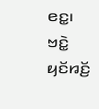ꤕꤢ꤭꤯
ꤠꤢꤧ꤭ ꤟꤢꤩꤙꤢꤩ꤬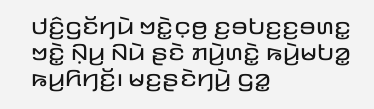ꤓꤢꤨ꤬ꤞꤢꤩꤚꤣꤧ ꤠꤢꤧ꤭ꤍ꤫ꤥ꤬ ꤢ꤬ꤋꤝꤢ꤬ꤢ꤬ꤋꤛꤢ꤭ ꤠꤢꤧ꤭ ꤡ꤫ꤣ꤬ ꤡꤣꤧ ꤔꤢꤧ ꤊꤣꤧ꤬ꤛꤢꤧ꤭ ꤒꤣꤧ꤬ꤗꤝꤤ꤭ ꤒꤣ꤬ꤖꤚꤢꤩ꤬꤯ ꤗꤢ꤬ꤔꤢꤧꤚꤣꤧ꤬ ꤞꤤ꤭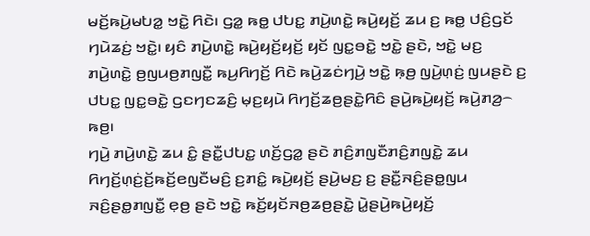ꤗꤢꤩ꤬ꤒꤣꤧ꤬ꤗꤝꤤ꤭ ꤠꤢꤧ꤭ ꤖꤢꤧ꤯ ꤞꤤ꤭ ꤒꤥ꤭ ꤓꤝꤢ꤭ ꤊꤣꤧ꤬ꤛꤢꤧ꤭ ꤒꤣꤧ꤬ꤟꤢꤩ꤬ ꤘꤣ ꤢ꤬ ꤒꤥ꤭ ꤓꤢꤨ꤬ꤞꤢꤩ ꤚꤣꤧꤘꤢꤦ꤬ ꤠꤢꤧ꤭꤯ ꤟꤢꤨ ꤊꤣꤧ꤬ꤛꤢꤧ꤭ ꤒꤣꤧ꤬ꤟꤢꤩ꤬ꤟꤢꤩ꤬ ꤟꤢꤩ ꤜꤢ꤭ꤋꤢꤧ꤭ ꤠꤢꤧ꤭ ꤔꤢꤧ, ꤠꤢꤧ꤭ ꤗꤢ꤬ ꤊꤣꤧ꤬ꤛꤢꤧ꤭ ꤥ꤬ꤜꤣꤥ꤬ꤊꤜꤢꤪ꤭ ꤒꤣ꤬ꤖꤚꤢꤩ꤬ ꤖꤢꤧ ꤒꤣꤧ꤬ꤘꤢꤦꤚꤣꤧ꤬ ꤠꤢꤧ꤭ ꤒ꤫ꤥ꤬ ꤜꤣꤧ꤬ꤛ꤫ꤢꤦ꤬ ꤜꤣꤔꤢꤧ ꤢ꤬ ꤓꤝꤢ꤭ ꤜꤢ꤭ꤋꤢꤧ꤭ ꤞꤢꤚꤢꤘꤢꤨ꤬ ꤗ꤫ꤢ꤬ꤟꤣꤧ ꤖꤚꤢꤩ꤬ꤘꤥ꤬ꤔꤢꤧ꤭ꤖꤢꤨ ꤔꤣꤧ꤬ꤒꤣꤧ꤬ꤟꤢꤩ꤬ ꤒꤣꤧ꤬ꤊꤤ꤬꤮ ꤒꤥ꤬꤯
ꤚꤣꤧ꤬ ꤊꤣꤧ꤬ꤛꤢꤧ꤭ ꤘꤣ ꤢꤨ꤭ ꤔꤢꤪ꤭ꤓꤝꤢ꤭ ꤛꤢꤩ꤬ꤞꤤ꤭ ꤔꤢꤧ ꤊꤢꤨ꤬ꤊꤜꤢꤪꤊꤢꤨ꤬ꤊꤜꤢꤧ꤭ ꤘꤣ ꤖꤚꤢꤩ꤬ꤛ꤫ꤢꤦ꤬ꤢꤩ꤬ꤒꤢꤩ꤬ꤕꤜꤢꤪꤗꤢꤨ꤬ ꤢ꤬ꤊꤢꤨ꤭ ꤒꤣꤧ꤬ꤟꤢꤩ꤬ ꤔꤣꤧ꤬ꤗꤢ꤬ ꤢ꤬ ꤔꤢꤪ꤭ꤏꤢꤨ꤬ꤔꤥ꤭ꤜꤣ ꤏꤢꤨ꤬ꤔꤥ꤭ꤊꤜꤢꤪ꤭ ꤕ꤫ꤥ꤬ ꤔꤢꤧ ꤠꤢꤧ꤭ ꤒꤢꤩ꤬ꤟꤢꤩꤏꤥ꤬ꤘꤥ꤬ꤔꤢꤧ꤭ ꤣꤧ꤭ꤔꤣꤧ꤬ꤒꤣꤧ꤬ꤟꤢꤩ꤬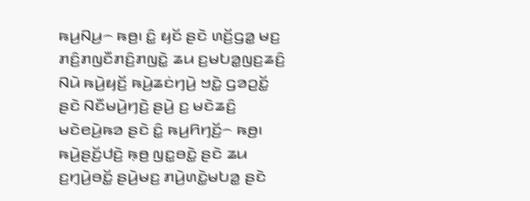ꤒꤣ꤬ꤡꤣ꤬꤮ ꤒꤥ꤬꤯ ꤢꤨ꤭ ꤟꤢꤩ ꤔꤢꤧ ꤛꤢꤩ꤬ꤞꤤ꤭ ꤗꤢ꤬ ꤊꤢꤨ꤬ꤊꤜꤢꤪꤊꤢꤨ꤬ꤊꤜꤢꤧ꤭ ꤘꤣ ꤢ꤬ꤗꤝꤤ꤭ꤜꤢ꤬ꤘꤢꤨ꤬ ꤡꤣꤧ ꤒꤣꤧ꤬ꤟꤢꤩ꤬ ꤒꤣꤧ꤬ꤘꤢꤦꤚꤣꤧ꤬ ꤠꤢꤧ꤭ ꤞꤤꤑꤢꤩ꤭ ꤔꤢꤧ ꤡꤢꤪꤗꤣꤧ꤬ꤚꤢꤧ꤬ ꤔꤣꤧ꤬ ꤢ꤬ ꤗꤢꤧꤘꤢꤨ꤬ ꤗꤢꤧꤕꤣꤧ꤬ꤒꤤ ꤔꤢꤧ ꤢꤨ꤭ ꤒꤣ꤬ꤖꤚꤢꤩ꤬꤮ ꤒꤥ꤬꤯
ꤒꤣꤧ꤬ꤔꤢꤩ꤬ꤓꤢꤧ꤬ ꤒ꤫ꤥ꤬ ꤜꤢ꤭ꤋꤢꤧ꤭ ꤔꤢꤧ ꤘꤣ ꤢ꤬ꤚ꤫ꤣꤧ꤬ꤋꤢꤩ꤭ ꤔꤣꤧ꤬ꤗꤢ꤬ ꤊꤣꤧ꤬ꤛꤢꤧ꤭ꤗꤝꤤ꤭ ꤔꤢꤧ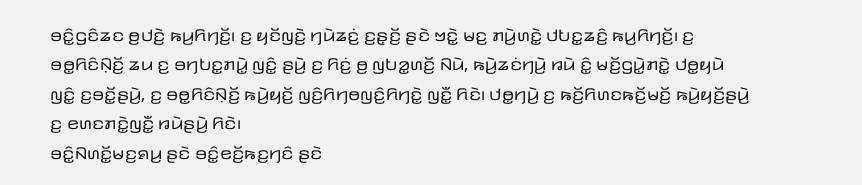ꤋꤢꤨ꤭ꤞꤢꤨꤘꤢ ꤥ꤬ꤓꤢꤧ꤬ ꤒꤣ꤬ꤖꤚꤢꤩ꤬꤯ ꤢ꤬ ꤟꤢꤩꤜꤢꤧ꤬ ꤚꤣꤧꤘꤢꤦ꤬ ꤢ꤬ꤔ꤫ꤢꤩ꤬ ꤔꤢꤧ ꤠꤢꤧ꤭ ꤗꤢ꤬ ꤊꤣꤧ꤬ꤛꤢꤧ꤭ ꤓꤝꤢ꤭ꤘꤢꤨ꤬ ꤒꤣ꤬ꤖꤚꤢꤩ꤬꤯ ꤢ꤬ ꤋꤥ꤭ꤖꤢꤨꤡ꤫ꤢꤩ꤬ ꤘꤣ ꤢ꤬ ꤋꤚꤝꤢ꤭ꤊꤣꤧ꤭ ꤜꤢꤨ꤭ ꤔꤣꤧ꤬ ꤢ꤬ ꤖꤢꤦ꤬ ꤥ꤬ ꤜꤝꤤ꤭ꤛꤢꤩ꤬ ꤡꤣꤧ, ꤒꤣꤧ꤬ꤘꤢꤦꤚꤣꤧ꤬ ꤙꤣꤧ ꤢꤨ꤭ ꤗꤢꤩ꤬ꤞꤣꤧ꤭ꤊꤢꤧ꤭ ꤓꤥ꤭ꤟꤣꤧ ꤜꤢꤨ꤭ ꤢ꤬ꤋꤢꤩ꤭ꤔꤣꤧ꤬, ꤢ꤬ ꤋꤥ꤭ꤖꤢꤨꤡ꤫ꤢꤩ꤬ ꤒꤣꤧ꤬ꤟꤢꤩ꤬ ꤜꤢꤨ꤬ꤖꤚꤥꤜꤢꤨ꤬ꤖꤚꤢꤧ꤭ ꤜꤢꤪ꤭ ꤖꤢꤧ꤯ ꤓꤥ꤭ꤚꤣꤧ꤬ ꤢ꤬ ꤒꤢꤩ꤬ꤖꤛꤢꤒꤢꤩ꤬ꤗꤢꤩ꤬ ꤒꤣꤧ꤬ꤟꤢꤩ꤬ꤔꤣꤧ꤬ ꤢ꤬ ꤕꤛꤢꤊꤢꤧ꤭ꤜꤢꤪ꤭ ꤙꤣꤧꤔꤣꤧ꤬ ꤖꤢꤧ꤯
ꤋꤢꤨ꤭ꤡꤛꤢꤩ꤭ꤗꤢ꤬ꤎꤣ꤬ ꤔꤢꤧ ꤋꤢꤨ꤭ꤕꤢꤩ꤬ꤒꤢ꤬ꤚꤢꤨ ꤔꤢꤧ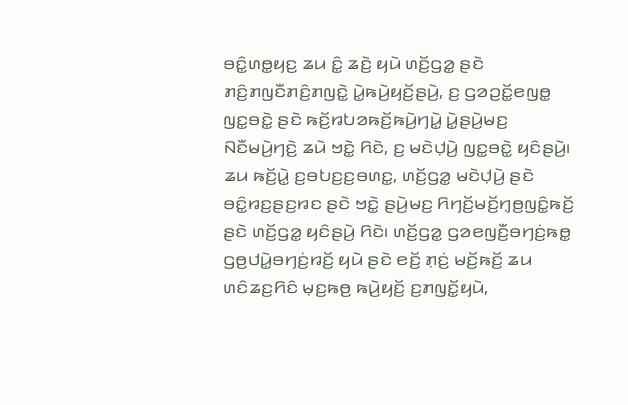ꤋꤢꤨ꤭ꤛꤥ꤭ꤟꤢ꤬ ꤘꤣ ꤢꤨ꤭ ꤘꤢꤧ꤬ ꤟꤣꤧ ꤛꤢꤩ꤬ꤞꤤ꤭ ꤔꤢꤧ ꤊꤢꤨ꤬ꤊꤜꤢꤪꤊꤢꤨ꤬ꤊꤜꤢꤧ꤭ ꤣꤧ꤭ꤒꤣꤧ꤬ꤟꤢꤩ꤬ꤔꤣꤧ꤬, ꤢ꤬ ꤞꤤꤑꤢꤩ꤭ꤕꤜꤥ꤭ ꤜꤢ꤭ꤋꤢꤧ꤭ ꤔꤢꤧ ꤒꤢꤩ꤬ꤙꤝꤤꤒꤢꤩ꤬ꤒꤣꤧ꤬ꤚꤣꤧ꤭ ꤣꤧ꤭ꤔꤣꤧ꤬ꤗꤢ꤬ ꤡꤢꤪꤗꤣꤧ꤬ꤚꤢꤧ꤬ ꤘꤣꤧ ꤠꤢꤧ꤭ ꤖꤢꤧ, ꤢ꤬ ꤗꤢꤧꤓ꤫ꤣꤧ꤬ ꤜꤢ꤭ꤋꤢꤧ꤭ ꤟꤢꤨꤔꤣꤧ꤬꤯ ꤘꤣ ꤒꤢꤩ꤬ꤣꤧ꤭ ꤢ꤬ꤋꤝꤢ꤬ꤢ꤬ꤋꤛꤢ꤭, ꤛꤢꤩ꤬ꤞꤤ꤭ ꤗꤢꤧꤓ꤫ꤣꤧ꤬ ꤔꤢꤧ ꤋꤢꤨ꤭ꤙꤢ꤬ꤔꤢ꤬ꤙꤢ ꤔꤢꤧ ꤠꤢꤧ꤭ ꤔꤣꤧ꤬ꤗꤢ꤬ ꤖꤚꤢꤩ꤬ꤗꤢꤩ꤬ꤚ꤫ꤥ꤬ꤜꤢꤨ꤭ꤒꤢꤩ꤬ ꤔꤢꤧ ꤛꤢꤩ꤬ꤞꤤ꤭ ꤟꤢꤨꤔꤣꤧ꤬ ꤖꤢꤧ꤯ ꤛꤢꤩ꤬ꤞꤤ꤭ ꤞꤤꤕꤜꤢꤪ꤬ꤋꤚꤢꤦ꤬ꤒꤥ꤭ ꤞꤥ꤬ꤓꤣꤧ꤭ꤋꤚꤢꤦ꤬ꤙꤢꤩ꤬ ꤟꤣꤧ ꤔꤢꤧ ꤕꤢꤩ꤬ ꤊ꤫ꤢꤦ꤬ ꤗꤢꤩ꤬ꤒꤢꤩ꤬ ꤘꤣ ꤛꤢꤨꤘꤢ꤬ꤖꤢꤨ ꤗ꤫ꤢ꤬ꤒꤥ꤬ ꤒꤣꤧ꤬ꤟꤢꤩ꤬ ꤢ꤬ꤊꤜꤢꤩ꤭ꤟꤣꤧ,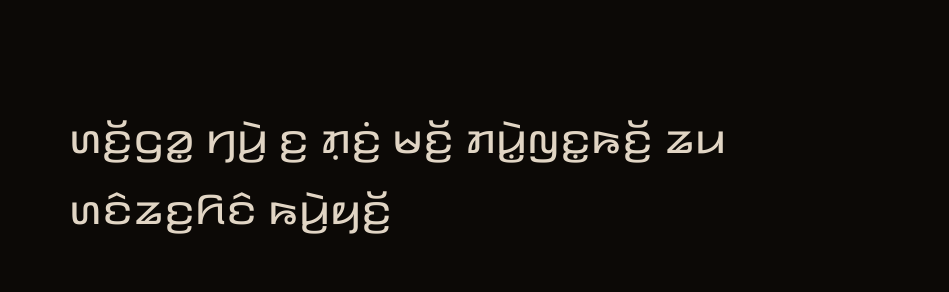ꤛꤢꤩ꤬ꤞꤤ꤭ ꤚꤣꤧ꤬ ꤢ꤬ ꤊ꤫ꤢꤦ꤬ ꤗꤢꤩ꤬ ꤊꤣꤧ꤭ꤜꤢ꤭ꤒꤢꤩ꤬ ꤘꤣ ꤛꤢꤨꤘꤢ꤬ꤖꤢꤨ ꤒꤣꤧ꤬ꤟꤢꤩ꤬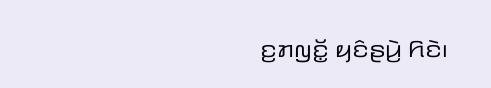ꤢ꤬ꤊꤜꤢꤩ꤭ ꤟꤢꤨꤔꤣꤧ꤬ ꤖꤢꤧ꤯